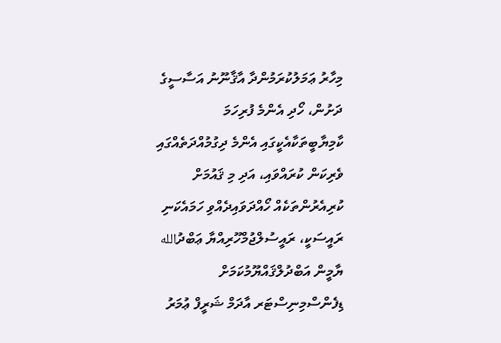މިހާރު ޢަމަލުކުރަމުންދާ އާޤާނޫނު އަސާސީގެ ދަށުން، ހޯދި އެންމެ ފުރިހަމަ ކާމިޔާބީތަކާއެކީގައި އެންމެ ދިގުމުއްދަތެއްގައި ވެރިކަން ކުރައްވައި، އަދި މި ޤައުމަށް ކުރިއެރުންތަކެއް ހޯއްދަވައިދެއްވި ހަމައެކަނި ރައީސަކީ، ރައީސުލްޖުމްހޫރިއްޔާ ޢަބްދުالله ޔާމީން އަބްދުލްޤައްޔޫމުކަމަށް ޑިފެންސްމިނިސްޓަރ އާދަމް ޝަރީފް ޢުމަރު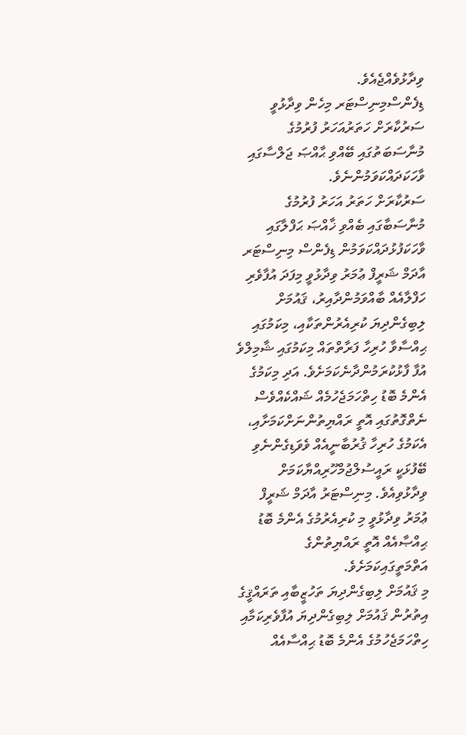ވިދާޅުވެއްޖެއެވެ.
ޑިފެންސްމިނިސްޓަރ މިހެން ވިދާޅުވީ ސަރުކާރަށް ހަތަރުއަހަރު ފުރުމުގެ މުނާސަބަތުގައި ބޭއްވި ޙާއްޞަ ޖަލްސާގައި ވާހަކަދައްކަވަމުންނެވެ.
ސަރުކާރަށް ހަތަރު އަހަރު ފުރުމުގެ މުނާސަބާގައި ބެއްވި ޚާއްޞަ ޙަފްލާގައި ވާހަކަފުޅުދައްކަވަމުން ޑިފެންސް މިނިސްޓަރ އާދަމް ޝަރީފް ޢުމަރު ވިދާޅުވީ މިފަދަ އުފާވެރި ހަފްލާއެއް ބާއްވަމުންދާއިރު، ޤައުމަށް ލިބިގެންދިޔަ ކުރިއެރުންތަކާއި، މިކަމުގައި ޙިއްސާވާ ހުރިހާ ފަރާތްތައް މިކަމުގައި ޝާމިލްވެ އުފާ ފާޅުކުރަމުންދާނެކަމަށެވެ. އަދި މިކަމުގެ އެންމެ ބޮޑު ހިތްހަމަޖެހުމެއް ޝައްކެއްވެސް ނެތްގޮތުގައި އޮތީ ރައްޔިތުންނަށްކަމަށާއި، އެކަމުގެ ހުރިހާ ޤުރުބާނީއެއް ވެވަޑިގެންނެވި ބޭފުޅަކީ ރައީސުލްޖުމްހޫރިއްޔާކަމަށް ވިދާޅުވިއެވެ. މިނިސްޓަރު އާދަމް ޝަރީފް ޢުމަރު ވިދާޅުވީ މި ކުރިއެރުމުގެ އެންމެ ބޮޑު ޙިއްޞާއެއް އޮތީ ރައްޔިތުންގެ އަތްމަތީގައިކަމަށެވެ.
މި ޤައުމަށް ލިބިގެންދިޔަ ތަހުޒީބާއި ތަރައްޤީގެ އިތުރުން ޤައުމަށް ލިބިގެންދިޔަ އުފާވެރިކަމާއި ހިތްހަމަޖެހުމުގެ އެންމެ ބޮޑު ޙިއްސާއެއް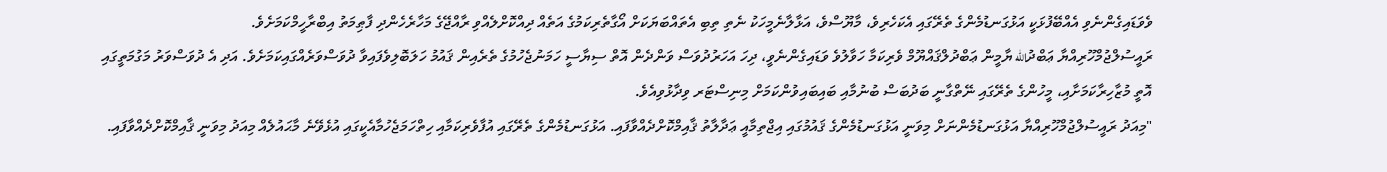ވެވަޑައިގެންނެވި އެއްބޭފުޅަކީ އަޅުގަނޑުމެންގެ ތެރޭގައި އެކަހެރިވެ، މާޔޫސްވެ، އަޅާލާނެމީހަކު ނެތި ތިބި އެތައްބަޔަކަށް އޯގާތެރިކަމުގެ އަތެއް ދިއްކޮށްލެއްވި ރާއްޖޭގެ މަހާރެހެންދި ފާޠިމަތު އިބްރާހީމްކަމަށެވެ.
ރައީސުލްޖުމްހޫރިއްޔާ ޢަބްދުالله ޔާމީން ޢަބްދުލްޤައްޔޫމް ވެރިކަމާ ހަވާލުވެ ވަޑައިގެންނެވީ، ދިހަ އަހަރުދުވަސް ވަންދެން އޮތް ސިޔާސީ ހަމަނުޖެހުމުގެ ތެރެއިން ޤައުމު ހަލަބޮލިވެފައިވާ ދުވަސްވަރެއްގައިކަމަށެވެ. އަދި އެ ދުވަސްވަރު މަގުމަތީގައި އޮތީ މުޒާހިރާކަމަށާއި، މީހުންގެ ތެރޭގައި ނޭތްގާނީ ބަދުބަސް ބުނުމާއި ބައިބައިވުންކަމަށް މިނިސްޓަރ ވިދާޅުވިއެވެ.
"މިއަދު ރައީސުލްޖުމްހޫރިއްޔާ އަޅުގަނޑުމެންނަށް މިވަނީ އަޅުގަނޑުމެންގެ ޤައުމުގައި އިޖްތިމާއީ ޢަދާލާތު ޤާއިމްކޮށްދެއްވާފައި. އަޅުގަނޑުމެންގެ ތެރޭގައި އުފާވެރިކަމާއި ހިތްހަމަޖެހުމާއެކީގައި އުޅެވޭނެ މާޙައުލެއް މިއަދު މިވަނީ ޤާއިމްކޮށްދެއްވާފައި.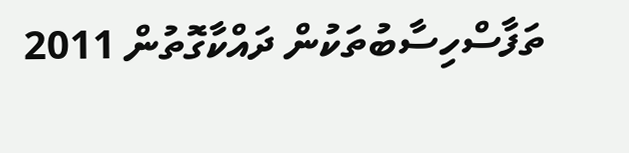ތަފާސްހިސާބުތަކުން ދައްކާގޮތުން 2011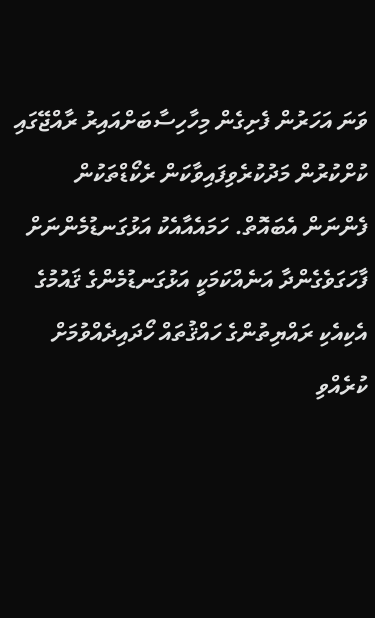ވަނަ އަހަރުން ފެށިގެން މިހާހިސާބަށްއައިރު ރާއްޖޭގައި ކުށްކުރުން މަދުކުރެވިފައިވާކަން ރެކޯޑްތަކުން ފެންނަން އެބައޮތް. ހަމައެއާއެކު އަޅުގަނޑުމެންނަށް ފާހަގަވެގެންދާ އަނެއްކަމަކީ އަޅުގަނޑުމެންގެ ޤައުމުގެ އެކިއެކި ރައްޔިތުންގެ ހައްޤުތައް ހޯދައިދެއްވުމަށް ކުރެއްވި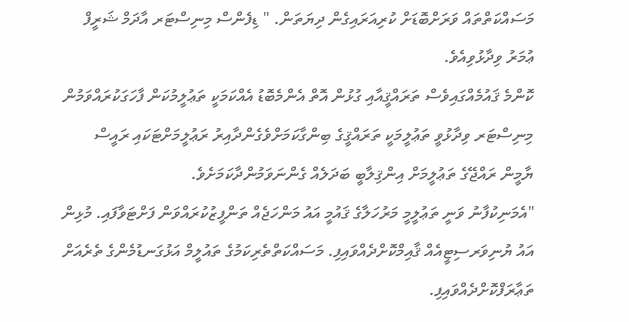މަސައްކަތްތައް ވަރަށްބޮޑަށް ކުރިއަރައިގެން ދިޔަތަން. " ޑިފެންސް މިނިސްޓަރ އާދަމް ޝަރީފް ޢުމަރު ވިދާޅުވިއެވެ.
ކޮންމެ ޤައުމެއްގައިވެސް ތަރައްޤީއާއި ގުޅުން އޮތް އެންމެބޮޑު އެއްކަމަކީ ތަޢުލީމުކަން ފާހަގަކުރައްވަމުން މިނިސްޓަރ ވިދާޅުވީ ތަޢުލީމަކީ ތަރައްޤީގެ ބިންގާކަމަށްވެގެންދާއިރު ރަޢުލީމަށްޓަކައި ރައީސް ޔާމީން ރައްޖޭގެ ތަޢުލީމަށް އިންޤިލާބީ ބަދަލެއް ގެންނަވަމުންދާކަމަށެވެ.
"އެމަނިކުފާނު ވަނީ ތަޢުލީމީ މަރުހަލާގެ ޤައުމީ އައު މަންހަޖެއް ތަންފީޒުކުރައްވަން ފަށްޓަވާފައި. މުޅިން އައު ޔުނިވަރސިޓީއެއް ޤާއިމްކޮށްދެއްވައިފި. މަސައްކަތްތެރިކަމުގެ ތައުލީމް އަޅުގަނޑުމެންގެ ތެރެއަށް ތަޢާރަފްކޮށްދެއްވައިފި.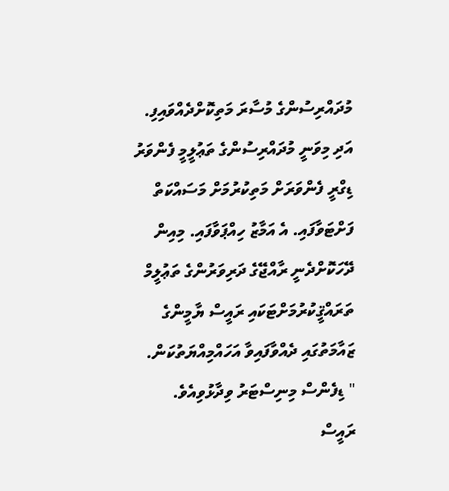މުދައްރިސުންގެ މުސާރަ މަތިކޮށްދެއްވައިފި. އަދި މިވަނީ މުދައްރިސުންގެ ތަޢުލީމީ ފެންވަރު ޑިގްރީ ފެންވަރަށް މަތިކުރުމަށް މަސައްކަތް ފަށްޓަވާފައި. އެ އަމާޒު ހިއްޕަވާފައި. މިއިން ދޭހަކޮށްދެނީ ރާއްޖޭގެ ދަރިވަރުންގެ ތަޢުލީމް ތަރައްޤީކުރުމަށްޓަކައި ރައީސް ޔާމީންގެ ޒައާމަތުގައި ދެއްވާފައިވާ އަހައްމިއްޔަތުކަން. " ޑިފެންސް މިނިސްޓަރު ވިދާޅުވިއެވެ.
ރައީސް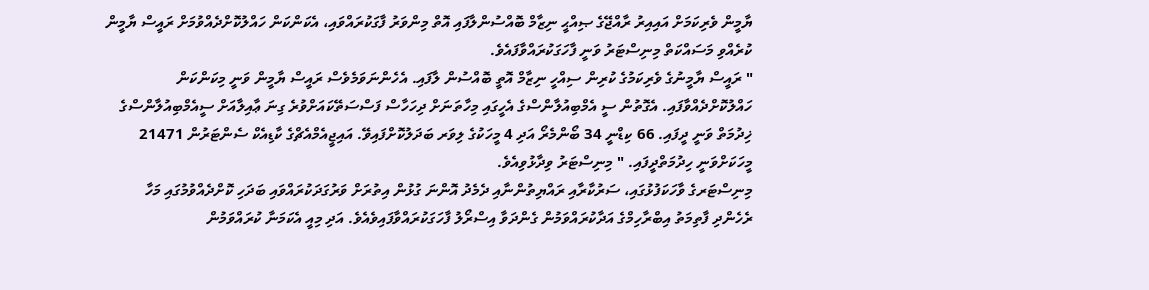ޔާމީން ވެރިކަމަށް އައިއިރު ރާއްޖޭގެ ޞިއްޙީ ނިޒާމް ބޮއްސުންލާފައި އޮތް މިންވަރު ފާގަކުރައްވައި، އެކަންކަން ހައްލުކޮށްދެއްވުމަށް ރައީސް ޔާމީން ކުރެއްވި މަސައްކަތް މިނިސްޓަރު ވަނީ ފާހަގަކުރައްވާފައެވެ.
" ރައީސް ޔާމީނުގެ ވެރިކަމުގެ ކުރިން ސިއްހީ ނިޒާމް އޮތީ ބޮއްސުން ލާފައި. އެހެންނަވަމެވެސް ރައީސް ޔާމީން ވަނީ މިކަންކަން ހައްލުކޮށްދެއްވާފައި. އެގޮތުން ސީ އެމްބިއުލާންސްގެ އެހީގައި މިހާތަނަށް ދިހަހާސް ފަސްސަތޭކައަށްވުރެ ގިނަ ޢާއިލާއަށް ސީއެމްބިއުލާންސްގެ ޚިދުމަތް ވަނީ ދީފައި. 66 ކިޑްނީ 34 ބޯންމެރޯ އަދި 4 މީހަކުގެ ލިވަރ ބަދަލުކޮށްފައިވޭ. އައިޖީއެމްއެޗްގެ ކާޑިއެކް ސެންޓަރުން 21471 މީހަކަށްވަނީ ހިދުމަތްދީފައި. " މިނިސްޓަރު ވިދާޅުވިއެވެ.
މިނިސްޓަރގެ ވާހަކަފުޅުގައި، ސަރުކާރާއި ރައްޔިތުންނާއި ދެމެދު އޮންނަ ގުޅުން އިތުރަށް ވަރުގަދަކުރައްވައި ބަދަހި ކޮށްދެއްވުމުގައި މަހާ ރެހެންދި ފާތިމަތު އިބްރާހިމްގެ އަދާކުރައްވަމުން ގެންދަވާ އިސްރޯލު ފާހަގަކުރައްވާފައިވެއެވެ. އަދި މިއީ އެކަމަނާ ކުރައްވަމުން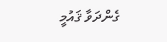ގެންދަވާ ޤައުމީ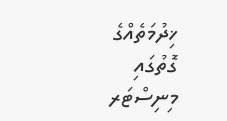ޚިދުމަތެއްގެ ގޮތުގައި މިނިސްޓަރ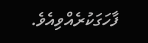ފާހަގަކުރެއްވިއެވެ.